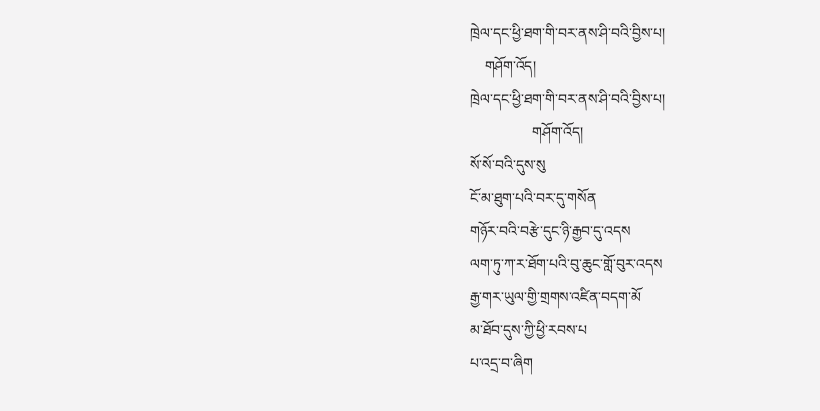ཁྲེལ་དང་ཕྱི་ཐག་གི་བར་ནས་ཤི་བའི་བྱིས་པ།
    གཤོག་འོད།
ཁྲེལ་དང་ཕྱི་ཐག་གི་བར་ནས་ཤི་བའི་བྱིས་པ།
                 གཤོག་འོད།
སོ་སོ་བའི་དུས་སུ
ངོ་མ་ཐུག་པའི་བར་དུ་གསོན
གཉོར་བའི་བརྩེ་དུང་ཉི་རྒྱབ་དུ་འདས
ལག་ཏུ་ཀ་ར་ཐོག་པའི་བུ་ཆུང་གློ་བུར་འདས
རྒྱ་གར་ཡུལ་གྱི་གྲགས་འཛིན་བདག་མོ
མ་ཐོབ་དུས་ཀྱི་ཕྱི་རབས་པ
པ་འདྲ་བ་ཞིག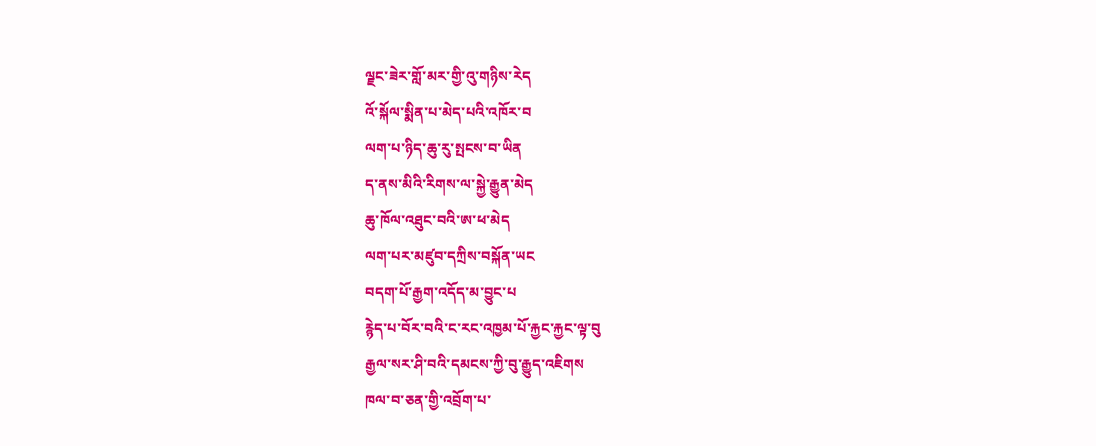ལྗང་ཟེར་གློ་མར་གྱི་འུ་གཉིས་རེད
འོ་སྐོལ་སྨིན་པ་མེད་པའི་འཁོར་བ
ལག་པ་ཉིད་ཆུ་རུ་སྤངས་བ་ཡིན
ད་ནས་མིའི་རིགས་ལ་སྐྱེ་རྒྱུན་མེད
ཆུ་ཁོལ་འཐུང་བའི་ཨ་ཕ་མེད
ལག་པར་མཛུབ་དཀྲིས་བསྐོན་ཡང
བདག་པོ་རྒྱག་འདོད་མ་བྱུང་པ
རྙེད་པ་བོར་བའི་ང་རང་འཁྱམ་པོ་རྐྱང་རྐྱང་ལྟ་བུ
རྒྱལ་སར་ཤི་བའི་དམངས་ཀྱི་བུ་རྒྱུད་འཇིགས
ཁལ་བ་ཅན་གྱི་འབྲོག་པ་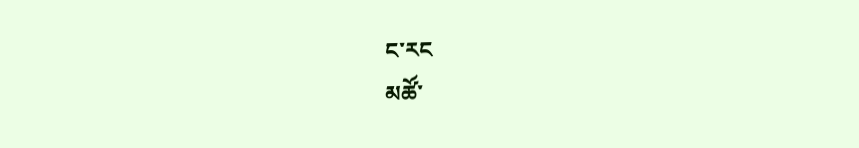ང་རང
མཚོ་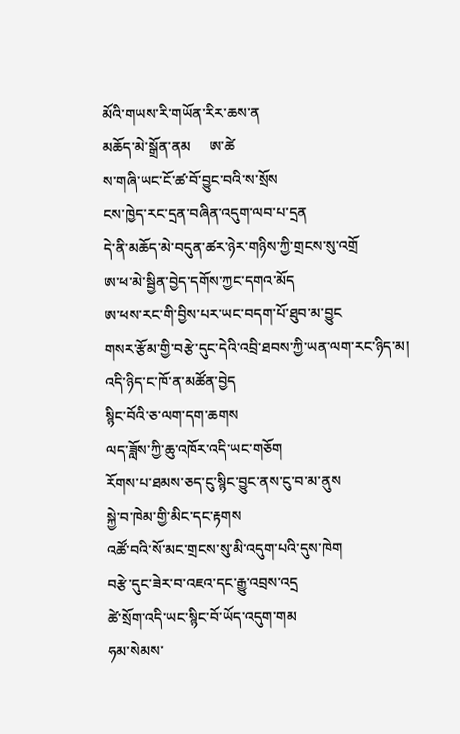མོའི་གཡས་རི་གཡོན་རིར་ཆས་ན
མཆོད་མེ་སྒྲོན་ནམ     ཨ་ཚེ
ས་གཞི་ཡང་ངོ་ཚ་བོ་བྱུང་བའི་ས་སྲོས
ངས་ཁྱེད་རང་དྲན་བཞིན་འདུག་ལབ་པ་དྲན
དེ་ནི་མཆོད་མེ་བདུན་ཚར་ཉེར་གཉིས་ཀྱི་གྲངས་སུ་འགྲོ
ཨ་ཕ་མེ་སྦྱིན་བྱེད་དགོས་ཀྱང་དགའ་མོད
ཨ་ཕས་རང་གི་བྱིས་པར་ཡང་བདག་པོ་ཐུབ་མ་བྱུང
གསར་རྩོམ་གྱི་བརྩེ་དུང་དེའི་འབྲི་ཐབས་ཀྱི་ཡན་ལག་རང་ཉིད་མ།
འདི་ཉིད་ང་ཁོ་ན་མཚོན་བྱེད
སྙིང་བོའི་ཅ་ལག་དག་ཆགས
ལད་ཟློས་ཀྱི་ཆུ་འཁོར་འདི་ཡང་གཅོག
རོགས་པ་ཐམས་ཅད་ངུ་སྙིང་བྱུང་ནས་ངུ་བ་མ་ནུས
སྐྱེ་བ་ཁེམ་གྱི་མིང་དང་རྟགས
འཚོ་བའི་སོ་མང་གྲངས་སུ་མི་འདུག་པའི་དུས་ཁེག
བརྩེ་དུང་ཟེར་བ་འཇའ་དང་རྒྱུ་འབྲས་འདྲ
ཚེ་སྲོག་འདི་ཡང་སྙིང་བོ་ཡོད་འདུག་གམ
ཧམ་སེམས་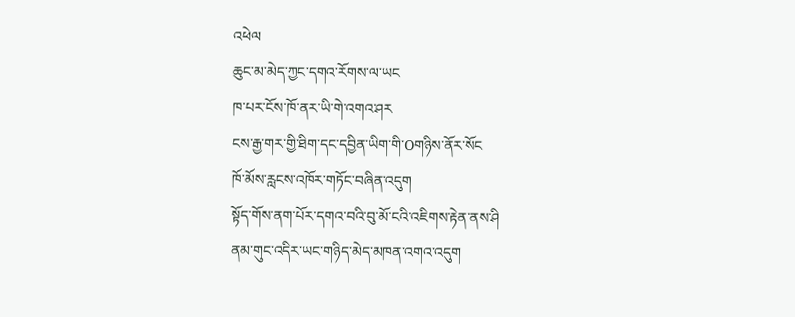འཕེལ
ཆུང་མ་མེད་ཀྱང་དགའ་རོགས་ལ་ཡང
ཁ་པར་ངོས་ཁོ་ནར་ཡི་གེ་འགའ་ཤར
ངས་རྒྱ་གར་གྱི་ཐིག་དང་དབྱིན་ཡིག་གི་Oགཉིས་ནོར་སོང
ཁོ་མོས་རླངས་འཁོར་གཏོང་བཞིན་འདུག
སྟོད་གོས་ནག་པོར་དགའ་བའི་བུ་མོ་ངའི་འཇིགས་རྟེན་ནས་ཤི
ནམ་གུང་འདིར་ཡང་གཉིད་མེད་མཁན་འགའ་འདུག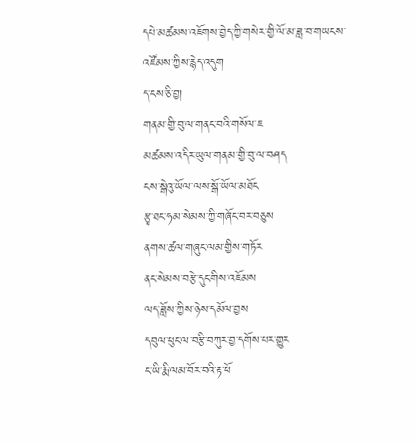དཔེ་མཚམས་འཇོགས་བྱེད་ཀྱི་གསེར་གྱི་ལོ་མ་ཟླ་བ་གཡངས་འཛོམས་ཀྱིས་རྙེད་འདུག
ད་ངས་ཅི་བྱ།
གནམ་གྱི་བུ་ལ་གནང་བའི་གསོལ་ཇ
མཚམས་འདིར་ཡུལ་གནམ་གྱི་བུ་ལ་བཤད
ངས་སྒེའུ་ཡོལ་ལས་སྒོ་ཡོལ་མཐོང
རྩྭ་ཐང་ཧམ་སེམས་ཀྱི་གཞོང་བར་བཅུས
ནགས་ཚལ་གཞུང་ལམ་གྱིས་གཏོར
ནང་སེམས་བརྩེ་དུང་གིས་འཇོམས
ལད་ཟློས་ཀྱིས་ཉེས་དམོལ་བྱས
དབུལ་ཕུང་ལ་བརྩི་བཀུར་བྱ་དགོས་པར་གྱུར
ང་ཡི་རྨི་ལམ་བོར་བའི་རྟ་ཕོ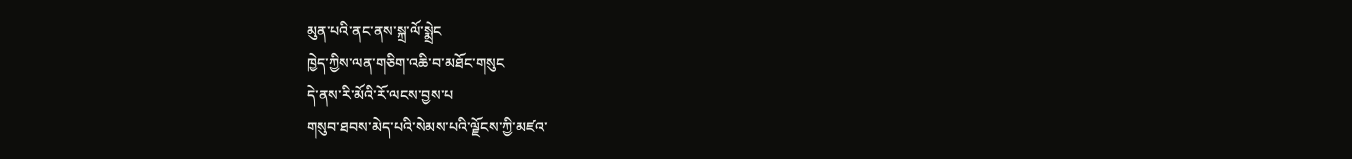མུན་པའི་ནང་ནས་སྐྲ་ལོ་སྨྲེང
ཁྱེད་ཀྱིས་ལན་གཅིག་འཆི་བ་མཐོང་གསུང
དེ་ནས་རི་མོའི་རོ་ལངས་བྱས་པ
གསུབ་ཐབས་མེད་པའི་སེམས་པའི་ལྗོངས་ཀྱི་མཛའ་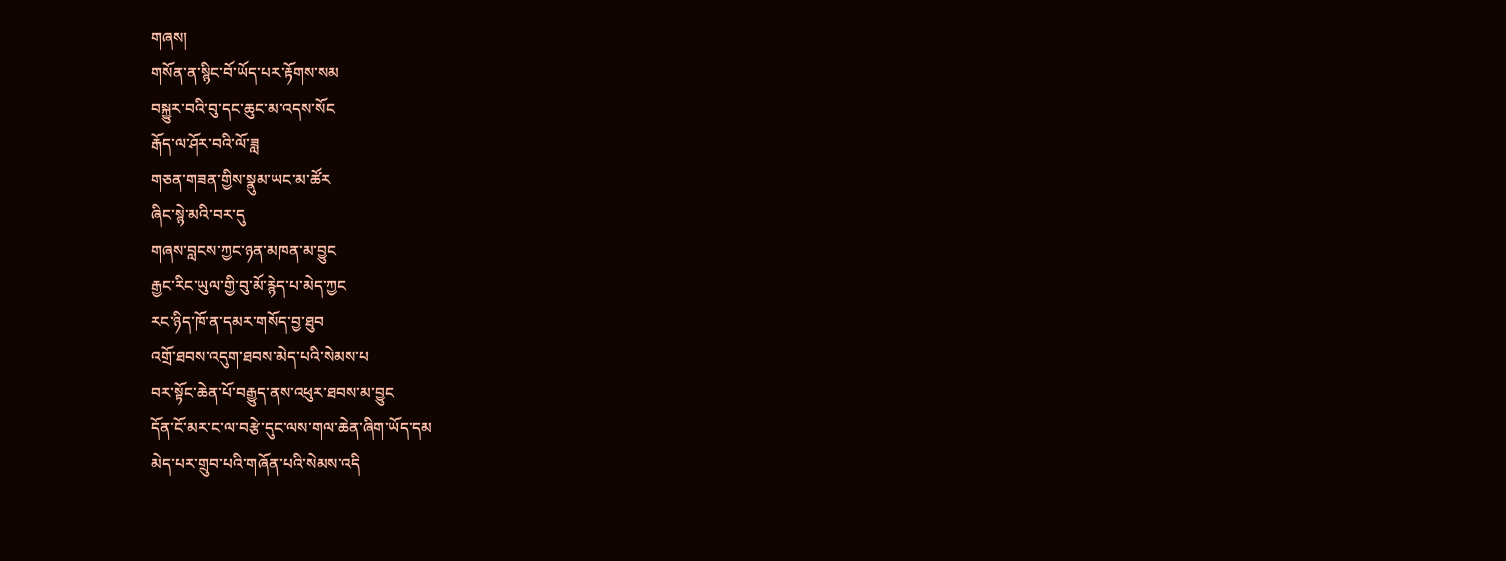གཞས།
གསོན་ན་སྙིང་བོ་ཡོད་པར་རྟོགས་སམ
བསྐྱུར་བའི་བུ་དང་ཆུང་མ་འདས་སོང
རྒོད་ལ་ཤོར་བའི་ལོ་ཟླ
གཅན་གཟན་གྱིས་སྣུམ་ཡང་མ་ཚོར
ཞིང་སྙེ་མའི་བར་དུ
གཞས་བླངས་ཀྱང་ཉན་མཁན་མ་བྱུང
རྒྱང་རིང་ཡུལ་གྱི་བུ་མོ་རྙེད་པ་མེད་ཀྱང
རང་ཉིད་ཁོ་ན་དམར་གསོད་བྱ་ཐུབ
འགྲོ་ཐབས་འདུག་ཐབས་མེད་པའི་སེམས་པ
བར་སྟོང་ཆེན་པོ་བརྒྱུད་ནས་འཕུར་ཐབས་མ་བྱུང
དོན་ངོ་མར་ང་ལ་བརྩེ་དུང་ལས་གལ་ཆེན་ཞིག་ཡོད་དམ
མེད་པར་གྲུབ་པའི་གཞོན་པའི་སེམས་འདི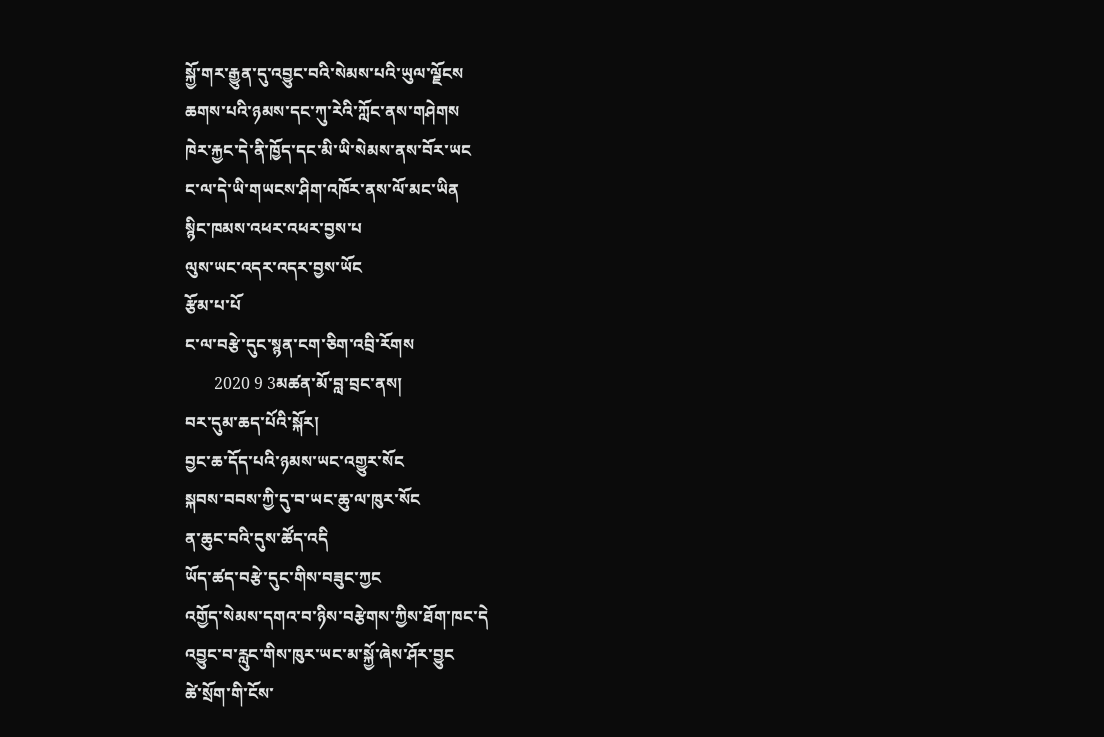སྐྱོ་གར་རྒྱུན་དུ་འབྱུང་བའི་སེམས་པའི་ཡུལ་ལྗོངས
ཆགས་པའི་ཉམས་དང་ཀུ་རེའི་ཀློང་ནས་གཤེགས
ཁེར་རྐྱང་དེ་ནི་ཁྱོད་དང་མི་ཡི་སེམས་ནས་བོར་ཡང
ང་ལ་དེ་ཡི་གཡངས་ཤིག་འཁོར་ནས་ལོ་མང་ཡིན
སྙིང་ཁམས་འཕར་འཕར་བྱས་པ
ལུས་ཡང་འདར་འདར་བྱས་ཡོང
རྩོམ་པ་པོ
ང་ལ་བརྩེ་དུང་སྙན་ངག་ཅིག་འབྲི་རོགས
       2020 9 3མཚན་མོ་བླ་བྲང་ནས།
བར་དུམ་ཆད་པོའི་སྐོར།
བྱང་ཆ་དོད་པའི་ཉམས་ཡང་འགྱུར་སོང
སྐབས་བབས་ཀྱི་དུ་བ་ཡང་ཆུ་ལ་ཁུར་སོང
ན་ཆུང་བའི་དུས་ཚོད་འདི
ཡོད་ཚད་བརྩེ་དུང་གིས་བཟུང་ཀྱང
འགྱོད་སེམས་དགའ་བ་ཉིས་བརྩེགས་ཀྱིས་ཐོག་ཁང་དེ
འབྱུང་བ་རླུང་གིས་ཁུར་ཡང་མ་སྐྱོ་ཞེས་ཤོར་བྱུང
ཚེ་སྲོག་གི་ངོས་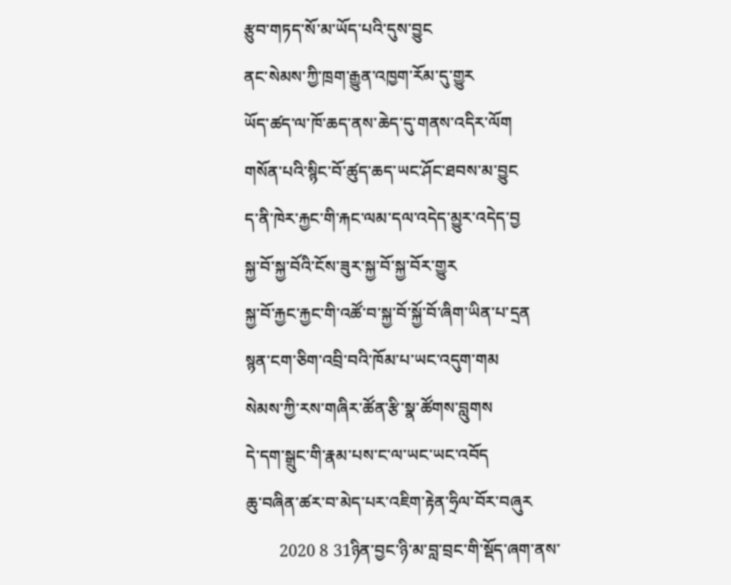རྩུབ་གཏད་སོ་མ་ཡོད་པའི་དུས་བྱུང
ནང་སེམས་ཀྱི་ཁྲག་རྒྱུན་འཁྱག་རོམ་དུ་གྱུར
ཡོད་ཚད་ལ་ཁོ་ཆད་ནས་ཆེད་དུ་གནས་འདིར་ལོག
གསོན་པའི་སྙིང་བོ་ཚུད་ཆད་ཡང་ཤོང་ཐབས་མ་བྱུང
ད་ནི་ཁེར་རྐྱང་གི་རྐང་ལམ་དལ་འདེད་མྱུར་འདེད་བྱ
སྐྱ་བོ་སྐྱ་བོའི་ངོས་ཟུར་སྐྱ་བོ་སྐྱ་བོར་གྱུར
སྐྱ་བོ་རྐྱང་རྐྱང་གི་འཚོ་བ་སྐྱ་བོ་སྐྱོ་བོ་ཞིག་ཡིན་པ་དྲན
སྙན་ངག་ཅིག་འབྲི་བའི་ཁོམ་པ་ཡང་འདུག་གམ
སེམས་ཀྱི་རས་གཞིར་ཚོན་རྩི་སྣ་ཚོགས་བླུགས
དེ་དག་སྒྲུང་གི་རྣམ་པས་ང་ལ་ཡང་ཡང་འབོད
ཆུ་བཞིན་ཚར་བ་མེད་པར་འཇིག་རྟེན་ཧྲིལ་བོར་བཞུར
        2020 8 31ཉིན་བྱང་ཉི་མ་བླ་བྲང་གི་སྡོད་ཞག་ནས་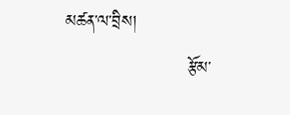མཚན་ལ་བྲིས།
                     རྩོམ་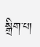སྒྲིག་པ།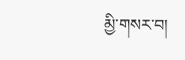མྱི་གསར་བ།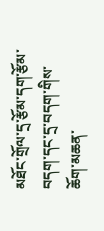མཐོང་གྲོལ་དྲ་རྩོམ་དག་རྩོམ་བདག་དང་དྲ་བདག་གིས་ཆོག་མཆན་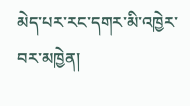མེད་པར་རང་དགར་མི་འཁྱེར་བར་མཁྱེན།